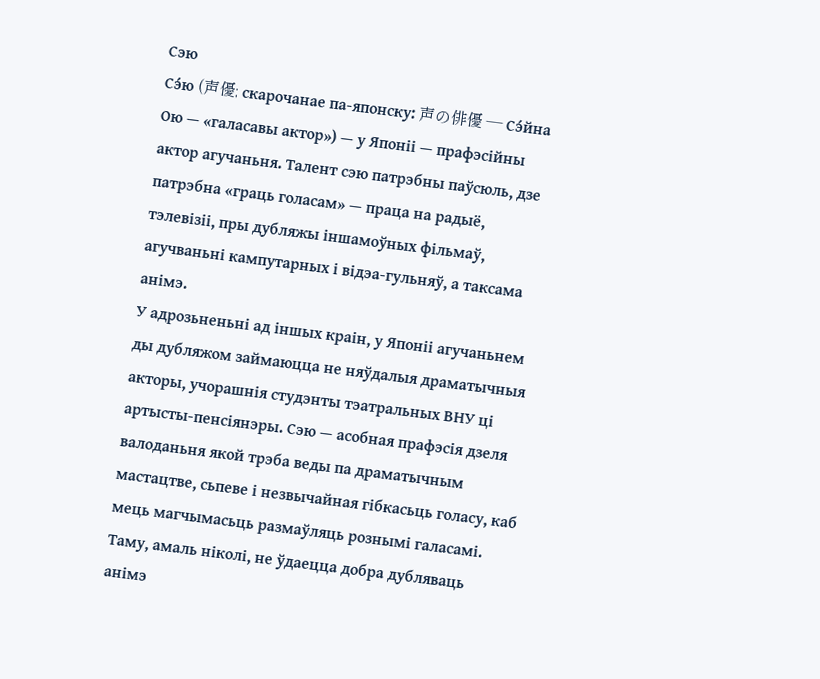Сэю
Сэ́ю (声優; скарочанае па-японску: 声の俳優 — Сэ́йна Ою — «галасавы актор») — у Японіі — прафэсійны актор агучаньня. Талент сэю патрэбны паўсюль, дзе патрэбна «граць голасам» — праца на радыё, тэлевізіі, пры дубляжы іншамоўных фільмаў, агучваньні кампутарных і відэа-гульняў, а таксама анімэ.
У адрозьненьні ад іншых краін, у Японіі агучаньнем ды дубляжом займаюцца не няўдалыя драматычныя акторы, учорашнія студэнты тэатральных ВНУ ці артысты-пенсіянэры. Сэю — асобная прафэсія дзеля валоданьня якой трэба веды па драматычным мастацтве, сьпеве і незвычайная гібкасьць голасу, каб мець магчымасьць размаўляць рознымі галасамі. Таму, амаль ніколі, не ўдаецца добра дубляваць анімэ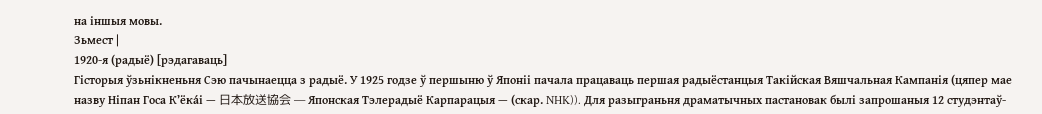на іншыя мовы.
Зьмест |
1920-я (радыё) [рэдагаваць]
Гісторыя ўзьнікненьня Сэю пачынаецца з радыё. У 1925 годзе ў першыню ў Японіі пачала працаваць першая радыёстанцыя Такійская Вяшчальная Кампанія (цяпер мае назву Ніпан Госа К’ёка́і — 日本放送協会 — Японская Тэлерадыё Карпарацыя — (скар. NHK)). Для разыграньня драматычных пастановак былі запрошаныя 12 студэнтаў-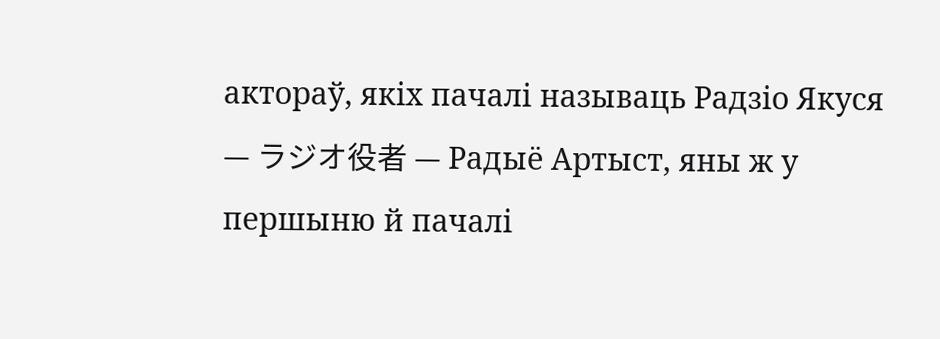актораў, якіх пачалі называць Радзіо Якуся — ラジオ役者 — Радыё Артыст, яны ж у першыню й пачалі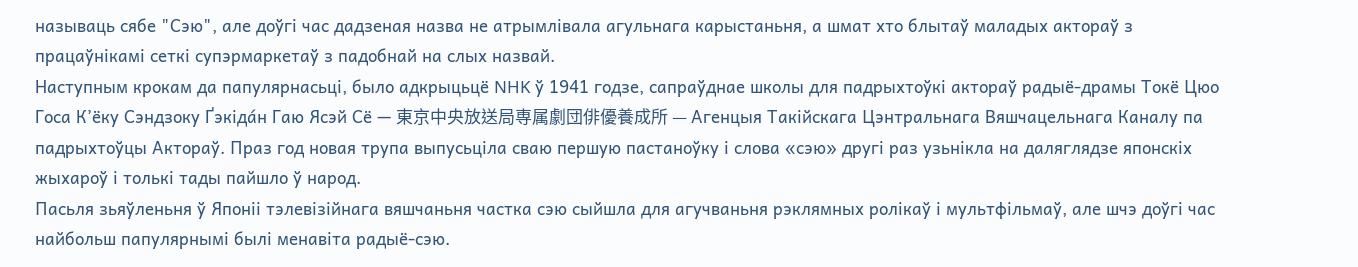называць сябе "Сэю", але доўгі час дадзеная назва не атрымлівала агульнага карыстаньня, а шмат хто блытаў маладых актораў з працаўнікамі сеткі супэрмаркетаў з падобнай на слых назвай.
Наступным крокам да папулярнасьці, было адкрыцьцё NHK ў 1941 годзе, сапраўднае школы для падрыхтоўкі актораў радыё-драмы Токё Цюо Госа К’ёку Сэндзоку Ґэкіда́н Гаю Ясэй Сё — 東京中央放送局専属劇団俳優養成所 — Агенцыя Такійскага Цэнтральнага Вяшчацельнага Каналу па падрыхтоўцы Актораў. Праз год новая трупа выпусьціла сваю першую пастаноўку і слова «сэю» другі раз узьнікла на даляглядзе японскіх жыхароў і толькі тады пайшло ў народ.
Пасьля зьяўленьня ў Японіі тэлевізійнага вяшчаньня частка сэю сыйшла для агучваньня рэклямных ролікаў і мультфільмаў, але шчэ доўгі час найбольш папулярнымі былі менавіта радыё-сэю.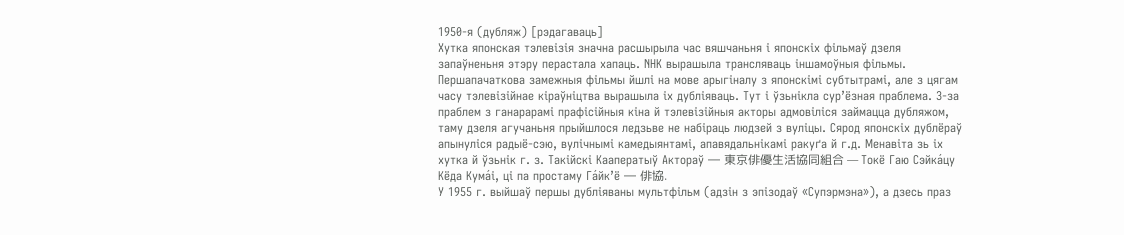1950-я (дубляж) [рэдагаваць]
Хутка японская тэлевізія значна расшырыла час вяшчаньня і японскіх фільмаў дзеля запаўненьня этэру перастала хапаць. NHK вырашыла трансляваць іншамоўныя фільмы. Першапачаткова замежныя фільмы йшлі на мове арыгіналу з японскімі субтытрамі, але з цягам часу тэлевізійнае кіраўніцтва вырашыла іх дубліяваць. Тут і ўзьнікла сур’ёзная праблема. З-за праблем з ганарарамі прафісійныя кіна й тэлевізійныя акторы адмовіліся займацца дубляжом, таму дзеля агучаньня прыйшлося ледзьве не набіраць людзей з вуліцы. Сярод японскіх дублёраў апынуліся радыё-сэю, вулічнымі камедыянтамі, апавядальнікамі ракуґа й г.д. Менавіта зь іх хутка й ўзьнік г. з. Такійскі Кааператыў Актораў — 東京俳優生活協同組合 — Токё Гаю Сэйка́цу Кёда Кума́і, ці па простаму Га́йк’ё — 俳協.
У 1955 г. выйшаў першы дубліяваны мультфільм (адзін з эпізодаў «Супэрмэна»), а дзесь праз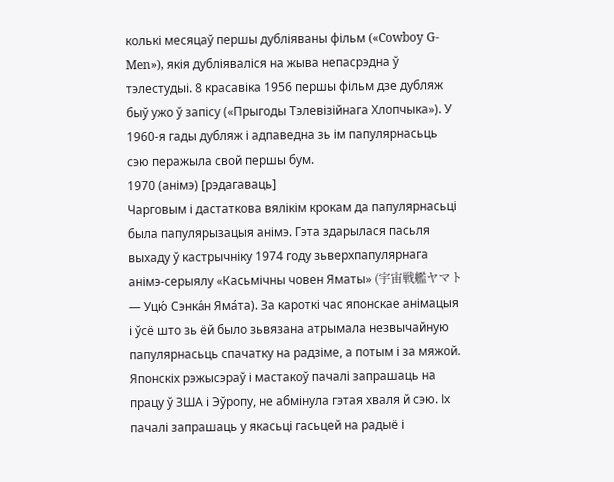колькі месяцаў першы дубліяваны фільм («Cowboy G-Men»), якія дубліяваліся на жыва непасрэдна ў тэлестудыі. 8 красавіка 1956 першы фільм дзе дубляж быў ужо ў запісу («Прыгоды Тэлевізійнага Хлопчыка»). У 1960-я гады дубляж і адпаведна зь ім папулярнасьць сэю перажыла свой першы бум.
1970 (анімэ) [рэдагаваць]
Чарговым і дастаткова вялікім крокам да папулярнасьці была папулярызацыя анімэ. Гэта здарылася пасьля выхаду ў кастрычніку 1974 году зьверхпапулярнага анімэ-серыялу «Касьмічны човен Яматы» (宇宙戦艦ヤマト — Уцю́ Сэнка́н Яма́та). За кароткі час японскае анімацыя і ўсё што зь ёй было зьвязана атрымала незвычайную папулярнасьць спачатку на радзіме, а потым і за мяжой. Японскіх рэжысэраў і мастакоў пачалі запрашаць на працу ў ЗША і Эўропу, не абмінула гэтая хваля й сэю. Іх пачалі запрашаць у якасьці гасьцей на радыё і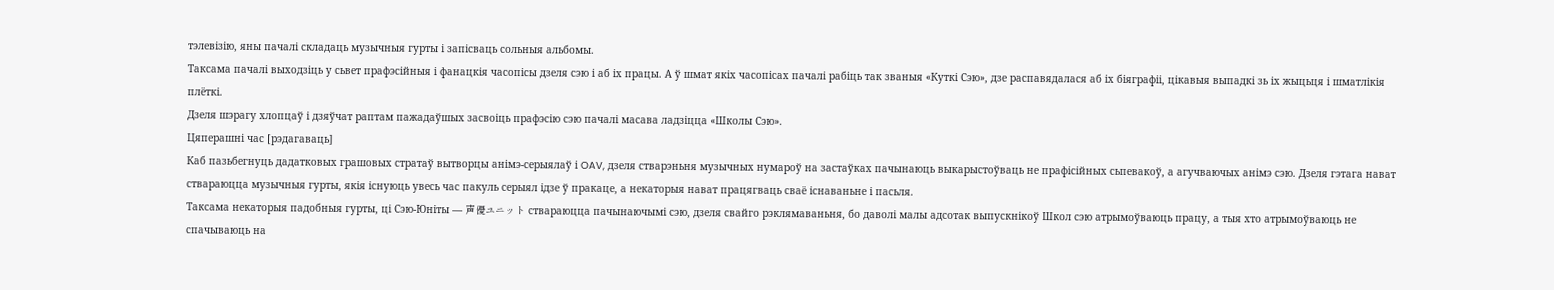тэлевізію, яны пачалі складаць музычныя гурты і запісваць сольныя альбомы.
Таксама пачалі выходзіць у сьвет прафэсійныя і фанацкія часопісы дзеля сэю і аб іх працы. А ў шмат якіх часопісах пачалі рабіць так званыя «Куткі Сэю», дзе распавядалася аб іх біяграфіі, цікавыя выпадкі зь іх жыцьця і шматлікія плёткі.
Дзеля шэрагу хлопцаў і дзяўчат раптам пажадаўшых засвоіць прафэсію сэю пачалі масава ладзіцца «Школы Сэю».
Цяперашні час [рэдагаваць]
Каб пазьбегнуць дадатковых грашовых стратаў вытворцы анімэ-серыялаў і OAV, дзеля стварэньня музычных нумароў на застаўках пачынаюць выкарыстоўваць не прафісійных сьпевакоў, а агучваючых анімэ сэю. Дзеля гэтага нават ствараюцца музычныя гурты, якія існуюць увесь час пакуль серыял ідзе ў пракаце, а некаторыя нават працягваць сваё існаваньне і пасьля.
Таксама некаторыя падобныя гурты, ці Сэю-Юніты — 声優ユニット ствараюцца пачынаючымі сэю, дзеля свайго рэклямаваньня, бо даволі малы адсотак выпускнікоў Школ сэю атрымоўваюць працу, а тыя хто атрымоўваюць не спачываюць на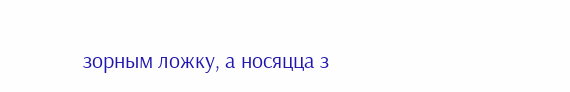зорным ложку, а носяцца з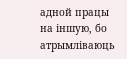адной працы на іншую, бо атрымліваюць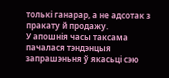толькі ганарар, а не адсотак з пракату й продажу.
У апошнія часы таксама пачалася тэндэнцыя запрашэньня ў якасьці сэю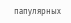папулярных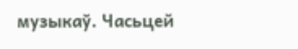музыкаў. Часьцей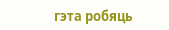гэта робяць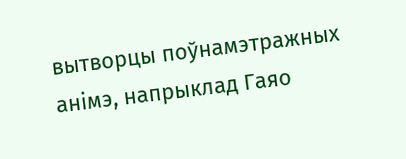вытворцы поўнамэтражных анімэ, напрыклад Гаяо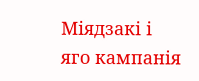Міядзакі і яго кампанія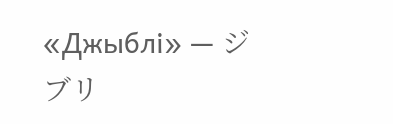«Джыблі» — ジブリ